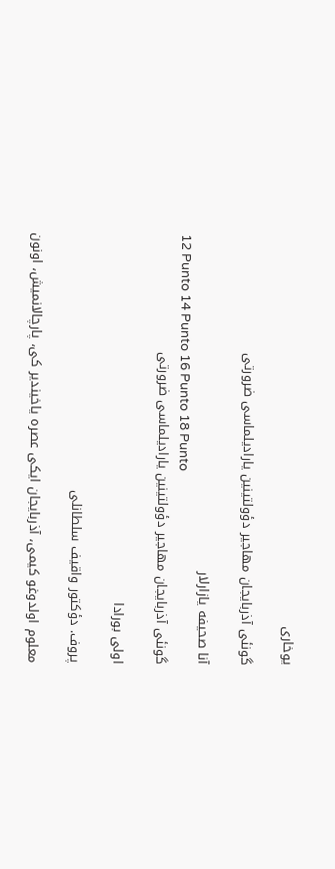یوخاری

گونئی آذربایجان مهاجیر دؤولتینین یارادیلماسی ضرورتی

آنا صحیفه یازارلار
12 Punto 14 Punto 16 Punto 18 Punto
گونئی آذربایجان مهاجیر دؤولتینین یارادیلماسی ضرورتی

اولی بورادا

پروف. دؤکتور واقیف سلطانلی

معلوم اولدوغو کیمی، آذربایجان ایکی عصره یاخیندیر کی، پارچالانمیش، اونون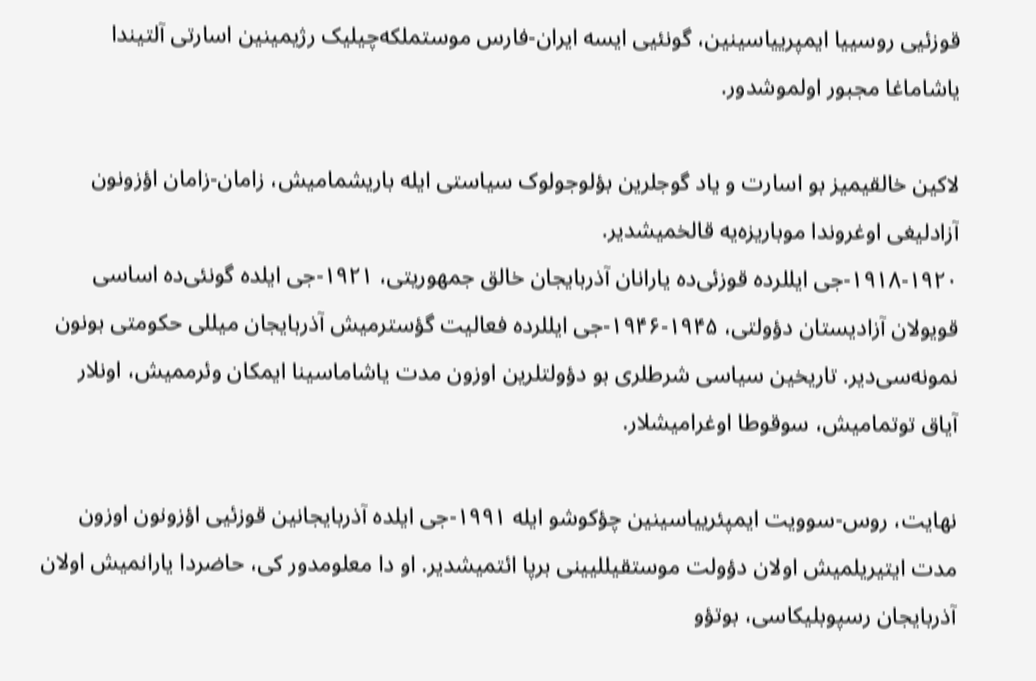قوزئیی روسییا ایمپرییاسینین، گونئیی ایسه ایران-فارس موستملکه‌چیلیک رژیمینین اسارتی آلتیندا یاشاماغا مجبور اولموشدور.

لاکین خالقیمیز بو اسارت و یاد گوجلرین بؤلوجولوک سیاستی ایله باریشمامیش، زامان-زامان اؤزونون آزادلیغی اوغروندا موباریزه‌یه قالخمیشدیر.
۱۹۱۸-۱۹۲۰-جی ایللرده قوزئی‌ده یارانان آذربایجان خالق جمهوریتی، ۱۹۲۱-جی ایلده گونئی‌ده اساسی قویولان آزادیستان دؤولتی، ۱۹۴۵-۱۹۴۶-جی ایللرده فعالیت گؤسترمیش آذربایجان میللی حکومتی بونون نمونه‌سی‌دیر. تاریخین سیاسی شرطلری بو دؤولتلرین اوزون مدت یاشاماسینا ایمکان وئرممیش، اونلار آیاق توتمامیش، سوقوطا اوغرامیشلار.

نهایت، روس-سوویت ایمپئرییاسینین چؤکوشو ایله ۱۹۹۱-جی ایلده آذربایجانین قوزئیی اؤزونون اوزون مدت ایتیریلمیش اولان دؤولت موستقیللیینی برپا ائتمیشدیر. او دا معلومدور کی، حاضردا یارانمیش اولان آذربایجان رسپوبلیکاسی، بوتؤو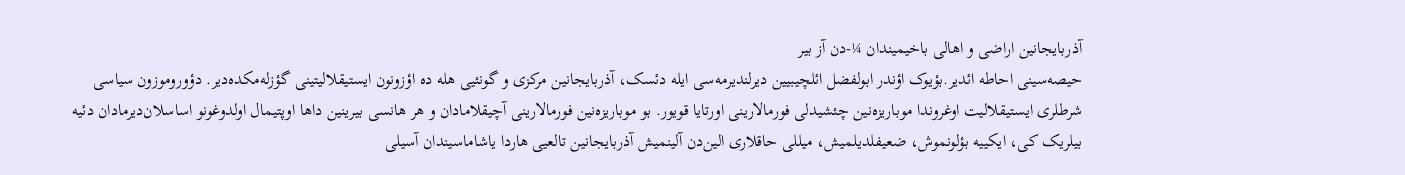آذربایجانین اراضی و اهالی باخیمیندان ¼-دن آز بیر
حیصه‌سینی احاطه ائدیر.بؤیوک اؤندر ابولفضل ائلچیبیین دیرلندیرمه‌سی ایله دئسک، آذربایجانین مرکزی و گونئیی هله ده اؤزونون ایستیقلالیتینی گؤزله‌مکده‌دیر. دؤوروموزون سیاسی شرطلری ایستیقلالیت اوغروندا موباریزه‌نین چئشیدلی فورمالارینی اورتایا قویور. بو موباریزه‌نین فورمالارینی آچیقلامادان و هر هانسی بیرینین داها اوپتیمال اولدوغونو اساسلان‌دیرمادان دئیه بیلریک کی، ایکییه بؤلونموش، ضعیفلدیلمیش، میللی حاقلاری الین‌دن آلینمیش آذربایجانین تالعیی هاردا یاشاماسیندان آسیلی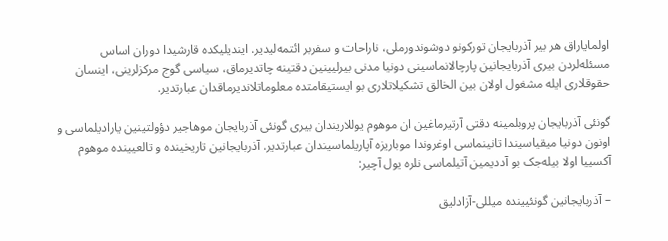اولمایاراق هر بیر آذربایجان تورکونو دوشوندورملی، ناراحات و سفربر ائتمه‌لیدیر. ایندیلیکده قارشیدا دوران اساس مسئله‌لردن بیری آذربایجانین پارچالانماسینی دونیا مدنی بیرلیینین دقتینه چاتدیرماق، سیاسی گوج مرکزلرینی، اینسان حقوقلاری ایله مشغول اولان بین الخالق تشکیلاتلاری بو ایستیقامتده معلوماتلاندیرماقدان عبارتدیر.

گونئی آذربایجان پروبلمینه دقتی آرتیرماغین ان موهوم یوللاریندان بیری گونئی آذربایجان موهاجیر دؤولتینین یارادیلماسی و اونون دونیا میقیاسیندا تانینماسی اوغروندا موباریزه آپاریلماسیندان عبارتدیر. آذربایجانین تاریخینده و تالعیینده موهوم آکسییا اولا بیله‌جک بو آددیمین آتیلماسی نلره یول آچیر:

– آذربایجانین گونئیینده میللی-آزادلیق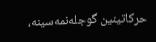حرکاتینین گوجله‌نمه‌سینه،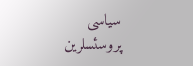سیاسی پروسئسلرین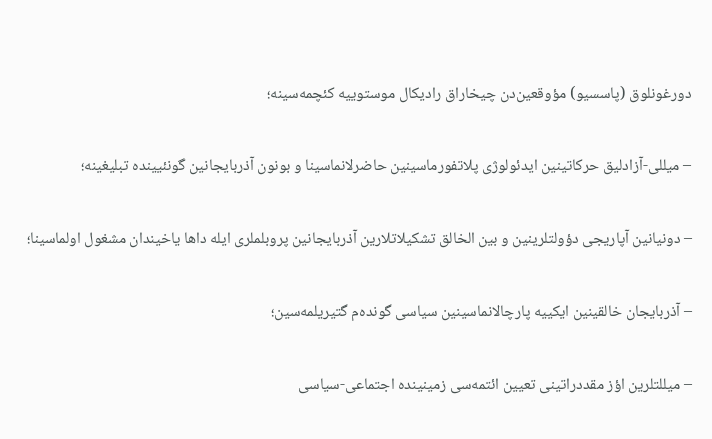دورغونلوق (پاسسیو) مؤوقعین‌دن چیخاراق رادیکال موستوییه کئچمه‌سینه؛

– میللی-آزادلیق حرکاتینین ایدئولوژی پلاتفورماسینین حاضرلانماسینا و بونون آذربایجانین گونئیینده تبلیغینه؛

– دونیانین آپاریجی دؤولتلرینین و بین الخالق تشکیلاتلارین آذربایجانین پروبلملری ایله داها یاخیندان مشغول اولماسینا؛

– آذربایجان خالقینین ایکییه پارچالانماسینین سیاسی گونده‌م گتیریلمه‌سین؛

– میللتلرین اؤز مقددراتینی تعیین ائتمه‌سی زمینینده اجتماعی-سیاسی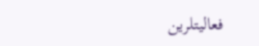فعالیتلرین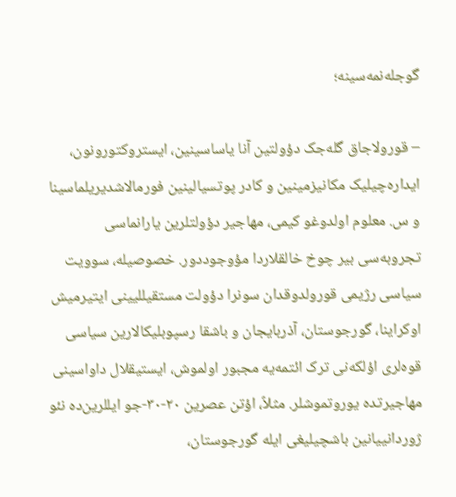گوجله‌نمه‌سینه؛

– قورولاجاق گله‌جک دؤولتین آنا یاساسینین، ایستروکتورونون، ایداره‌چیلیک مکانیزمینین و کادر پوتسیالینین فورمالاشدیریلماسینا و س. معلوم اولدوغو کیمی، مهاجیر دؤولتلرین یارانماسی تجروبه‌سی بیر چوخ خالقلاردا مؤوجوددور. خصوصیله، سوویت سیاسی رژیمی قورولدوقدان سونرا دؤولت مستقیللیینی ایتیرمیش اوکراینا، گورجوستان، آذربایجان و باشقا رسپوبلیکالارین سیاسی قوه‌لری اؤلکه‌نی ترک ائتمه‌یه مجبور اولموش، ایستیقلال داواسینی مهاجیرتده یوروتموشلر. مثلاً، اؤتن عصرین ۲۰-۳۰-جو ایللرین‌ده نئو ژوردانییانین باشچیلیغی ایله گورجوستان،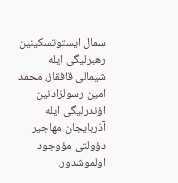سمال ایستوتسکینین رهبرلیگی ایله شیمالی قافقاز، محمد امین رسولزادنین اؤندرلیگی ایله آذربایجان مهاجیر دؤولتی مؤوجود اولموشدور.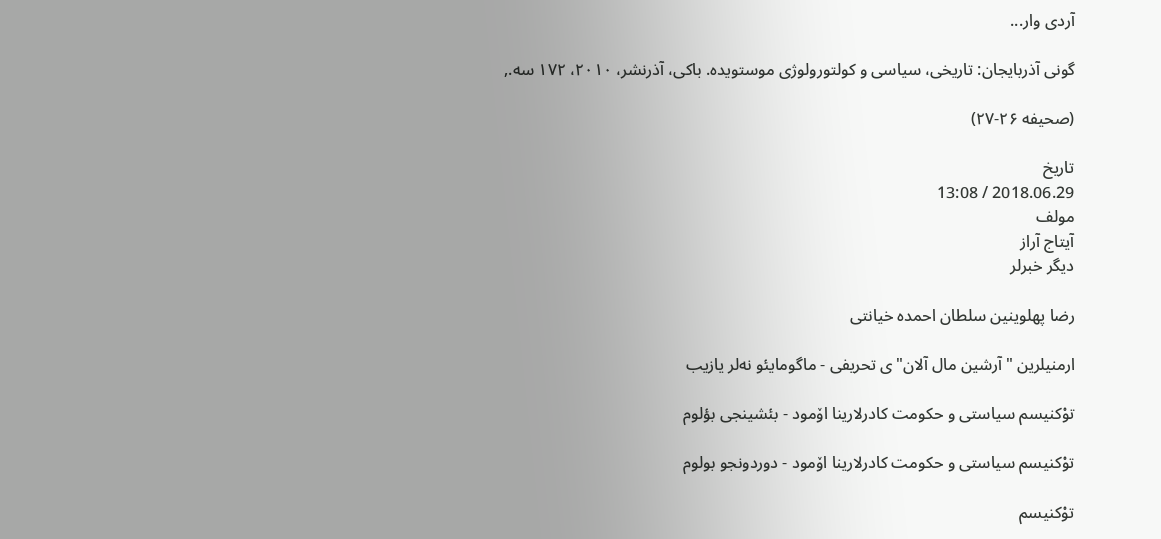آردی وار...

گونی آذربایجان: تاریخی، سیاسی و کولتورولوژی موستویده. باکی، آذرنشر، ۲۰۱۰، ۱۷۲ سه.,

(صحیفه ۲۶-۲۷)

تاریخ
2018.06.29 / 13:08
مولف
آیتاج آراز
دیگر خبرلر

رضا پهلوینین سلطان احمده خیانتی

ارمنیلرین "آرشین مال آلان"ی تحریفی - ماگومایئو نه‌لر یازیب

توْکنیسم سیاستی و حکومت کادرلارینا اۆمود - بئشینجی بؤلوم

توْکنیسم سیاستی و حکومت کادرلارینا اۆمود - دوردونجو بولوم

توْکنیسم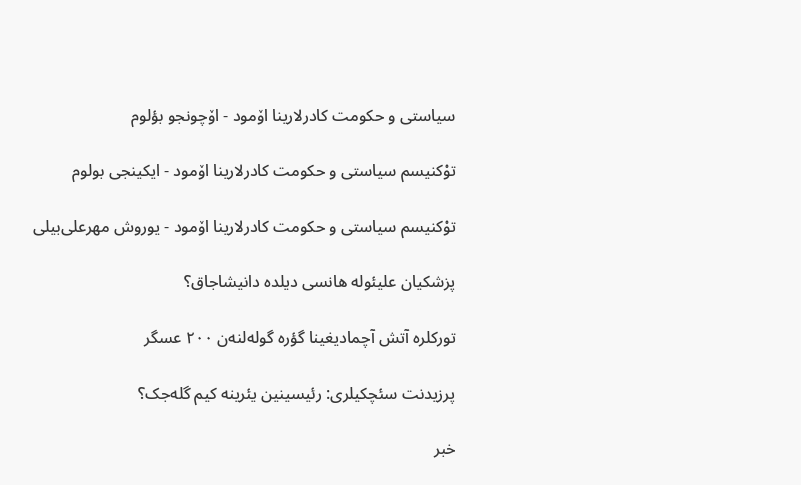سیاستی و حکومت کادرلارینا اۆمود - اۆچونجو بؤلوم

توْکنیسم سیاستی و حکومت کادرلارینا اۆمود - ایکینجی بولوم

توْکنیسم سیاستی و حکومت کادرلارینا اۆمود - یوروش مهرعلی‌بیلی

پزشکیان علیئوله هانسی دیلده دانیشاجاق؟

تورکلره آتش آچمادیغینا گؤره گوله‌لنه‌ن ۲۰۰ عسگر

پرزیدنت سئچکیلری: رئیسینین یئرینه کیم گله‌جک؟

خبر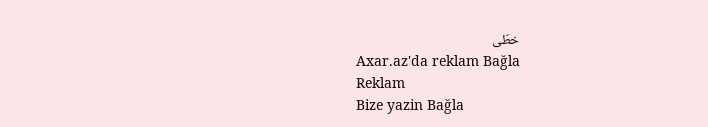خطّی
Axar.az'da reklam Bağla
Reklam
Bize yazin Bağla